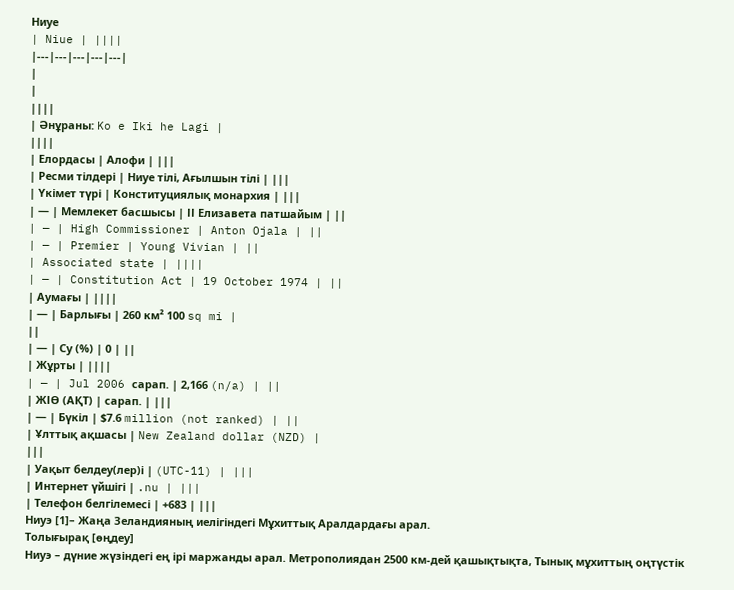Ниуе
| Niue | ||||
|---|---|---|---|---|
|
|
||||
| Әнұраны: Ko e Iki he Lagi |
||||
| Елордасы | Алофи | |||
| Ресми тілдері | Ниуе тілі, Ағылшын тілі | |||
| Үкімет түрі | Конституциялық монархия | |||
| — | Мемлекет басшысы | ІІ Елизавета патшайым | ||
| — | High Commissioner | Anton Ojala | ||
| — | Premier | Young Vivian | ||
| Associated state | ||||
| — | Constitution Act | 19 October 1974 | ||
| Аумағы | ||||
| — | Барлығы | 260 км² 100 sq mi |
||
| — | Су (%) | 0 | ||
| Жұрты | ||||
| — | Jul 2006 сарап. | 2,166 (n/a) | ||
| ЖІӨ (АҚТ) | сарап. | |||
| — | Бүкіл | $7.6 million (not ranked) | ||
| Ұлттық ақшасы | New Zealand dollar (NZD) |
|||
| Уақыт белдеу(лер)і | (UTC-11) | |||
| Интернет үйшігі | .nu | |||
| Телефон белгілемесі | +683 | |||
Ниуэ [1]– Жаңа Зеландияның иелігіндегі Мұхиттық Аралдардағы арал.
Толығырақ [өңдеу]
Ниуэ – дүние жүзіндегі ең ірі маржанды арал. Метрополиядан 2500 км-дей қашықтықта, Тынық мұхиттың оңтүстік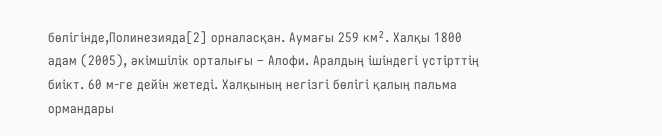бөлігінде,Полинезияда[2] орналасқан. Аумағы 259 км². Халқы 1800 адам (2005), әкімшілік орталығы – Алофи. Аралдың ішіндегі үстірттің биікт. 60 м-ге дейін жетеді. Халқының негізгі бөлігі қалың пальма ормандары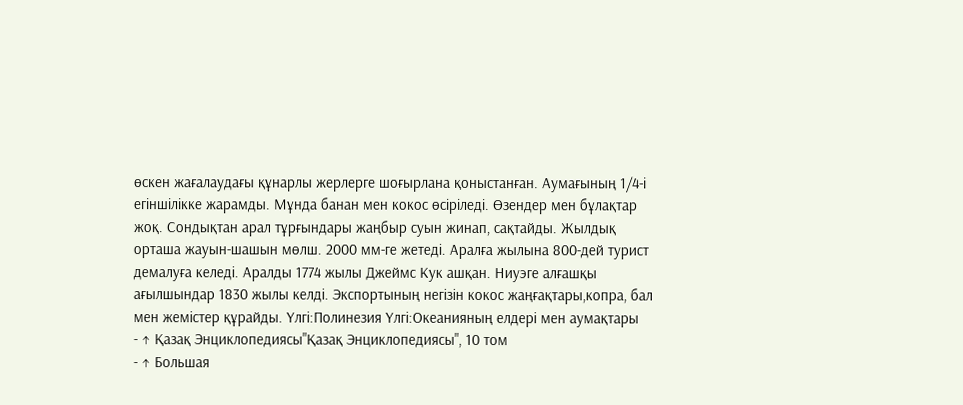өскен жағалаудағы құнарлы жерлерге шоғырлана қоныстанған. Аумағының 1/4-і егіншілікке жарамды. Мұнда банан мен кокос өсіріледі. Өзендер мен бұлақтар жоқ. Сондықтан арал тұрғындары жаңбыр суын жинап, сақтайды. Жылдық орташа жауын-шашын мөлш. 2000 мм-ге жетеді. Аралға жылына 800-дей турист демалуға келеді. Аралды 1774 жылы Джеймс Кук ашқан. Ниуэге алғашқы ағылшындар 1830 жылы келді. Экспортының негізін кокос жаңғақтары,копра, бал мен жемістер құрайды. Үлгі:Полинезия Үлгі:Океанияның елдері мен аумақтары
- ↑ Қазақ Энциклопедиясы"Қазақ Энциклопедиясы", 10 том
- ↑ Большая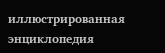иллюстрированная энциклопедия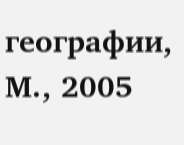географии, М., 2005